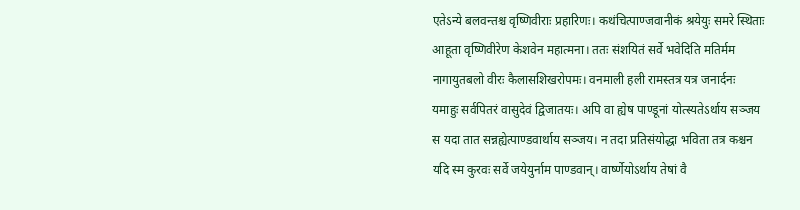एतेऽन्ये बलवन्तश्च वृष्णिवीराः प्रहारिणः। कथंचित्पाण्जवानीकं श्रयेयुः समरे स्थिताः
आहूता वृष्णिवीरेण केशवेन महात्मना। ततः संशयितं सर्वे भवेदिति मतिर्मम
नागायुतबलो वीरः कैलासशिखरोपमः। वनमाली हली रामस्तत्र यत्र जनार्दनः
यमाहुः सर्वपितरं वासुदेवं द्विजातयः। अपि वा ह्येष पाण्डूनां योत्स्यतेऽर्थाय सञ्जय
स यदा तात सन्नह्येत्पाण्डवार्थाय सञ्जय। न तदा प्रतिसंयोद्धा भविता तत्र कश्चन
यदि स्म कुरवः सर्वे जयेयुर्नाम पाण्डवान्। वार्ष्णेयोऽर्थाय तेषां वै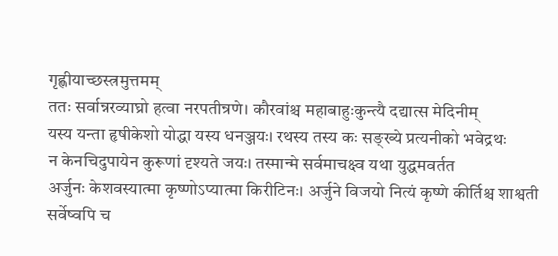गृह्णीयाच्छस्त्रमुत्तमम्
ततः सर्वान्नरव्याघ्रो हत्वा नरपतीन्रणे। कौरवांश्च महाबाहुःकुन्त्यै दद्यात्स मेदिनीम्
यस्य यन्ता हृषीकेशो योद्धा यस्य धनञ्जयः। रथस्य तस्य कः सङ्ख्ये प्रत्यनीको भवेद्रथः
न केनचिदुपायेन कुरूणां दृश्यते जयः। तस्मान्मे सर्वमाचक्ष्व यथा युद्धमवर्तत
अर्जुनः केशवस्यात्मा कृष्णोऽप्यात्मा किरीटिनः। अर्जुने विजयो नित्यं कृष्णे कीर्तिश्च शाश्वती
सर्वेष्वपि च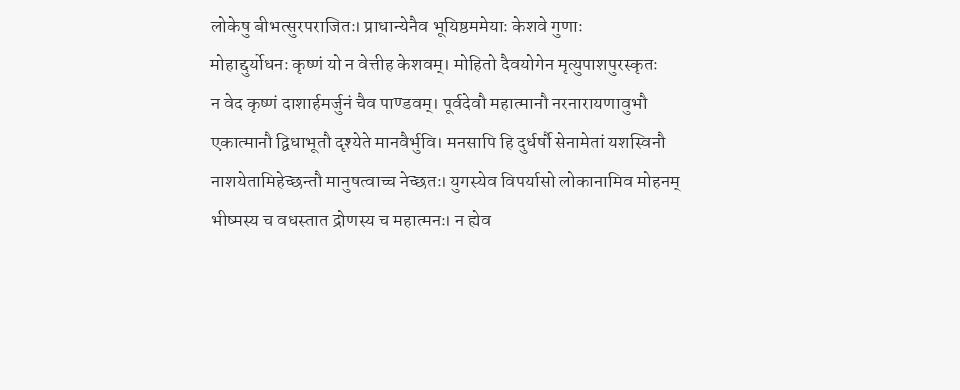लोकेषु बीभत्सुरपराजितः। प्राधान्येनैव भूयिष्ठममेयाः केशवे गुणाः
मोहाद्दुर्योधनः कृष्णं यो न वेत्तीह केशवम्। मोहितो दैवयोगेन मृत्युपाशपुरस्कृतः
न वेद कृष्णं दाशार्हमर्जुनं चैव पाण्डवम्। पूर्वदेवौ महात्मानौ नरनारायणावुभौ
एकात्मानौ द्विधाभूतौ दृश्येते मानवैर्भुवि। मनसापि हि दुर्धर्षौ सेनामेतां यशस्विनौ
नाशयेतामिहेच्छन्तौ मानुषत्वाच्च नेच्छतः। युगस्येव विपर्यासो लोकानामिव मोहनम्
भीष्मस्य च वधस्तात द्रोणस्य च महात्मनः। न ह्येव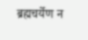ब्रह्मचर्येण न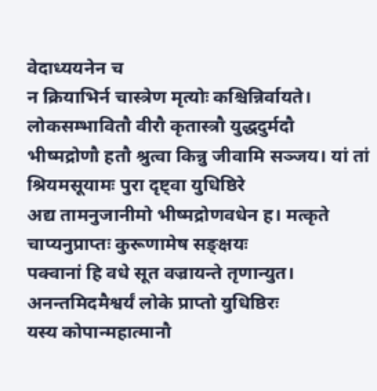वेदाध्ययनेन च
न क्रियाभिर्न चास्त्रेण मृत्योः कश्चिन्निर्वायते। लोकसम्भावितौ वीरौ कृतास्त्रौ युद्धदुर्मदौ
भीष्मद्रोणौ हतौ श्रुत्वा किन्नु जीवामि सञ्जय। यां तां श्रियमसूयामः पुरा दृष्ट्वा युधिष्ठिरे
अद्य तामनुजानीमो भीष्मद्रोणवधेन ह। मत्कृते चाप्यनुप्राप्तः कुरूणामेष सङ्क्षयः
पक्वानां हि वधे सूत वज्रायन्ते तृणान्युत। अनन्तमिदमैश्वर्यं लोके प्राप्तो युधिष्ठिरः
यस्य कोपान्महात्मानौ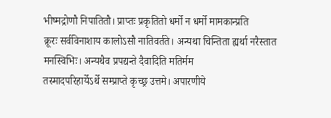भीष्मद्रोणौ निपातितौ। प्राप्तः प्रकृतितो धर्मो न धर्मो मामकान्प्रति
क्रूरः सर्वविनाशाय कालोऽसौ नातिवर्तते। अन्यथा चिन्तिता ह्यर्था नरैस्तात मनस्विभिः। अन्यथैव प्रपद्यन्ते दैवादिति मतिर्मम
तस्मादपरिहार्येऽर्थे सम्प्राप्ते कृच्छ्र उत्तमे। अपारणीये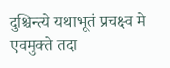दुश्चिन्त्ये यथाभूतं प्रचक्ष्व मे
एवमुक्ते तदा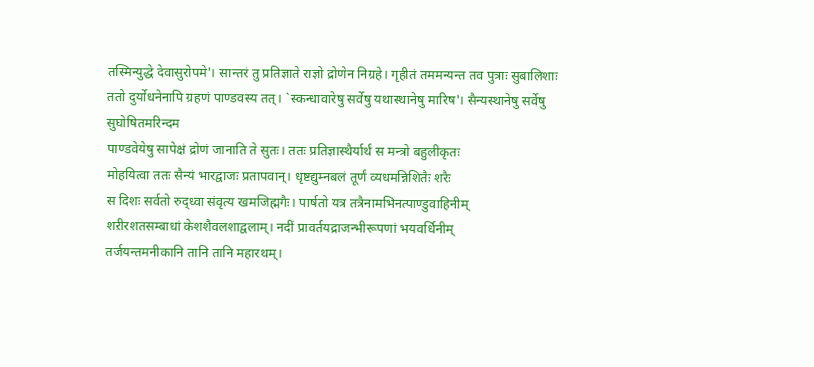तस्मिन्युद्धे देवासुरोपमे'। सान्तरं तु प्रतिज्ञाते राज्ञो द्रोणेन निग्रहे। गृहीतं तममन्यन्त तव पुत्राः सुबालिशाः
ततो दुर्योधनेनापि ग्रहणं पाण्डवस्य तत्। `स्कन्धावारेषु सर्वेषु यथास्थानेषु मारिष'। सैन्यस्थानेषु सर्वेषु सुघोषितमरिन्दम
पाण्डवेयेषु सापेक्षं द्रोणं जानाति ते सुतः। ततः प्रतिज्ञास्थैर्यार्थं स मन्त्रो बहुलीकृतः
मोहयित्वा ततः सैन्यं भारद्वाजः प्रतापवान्। धृष्टद्युम्नबलं तूर्णं व्यधमन्निशितैः शरैः
स दिशः सर्वतो रुद्ध्वा संवृत्य खमजिह्मगैः। पार्षतो यत्र तत्रैनामभिनत्पाण्डुवाहिनीम्
शऱीरशतसम्बाधां केशशैवलशाद्वलाम्। नदीं प्रावर्तयद्राजन्भीरूपणां भयवर्धिनीम्
तर्जयन्तमनीकानि तानि तानि महारथम्।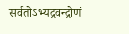सर्वतोऽभ्यद्रवन्द्रोणं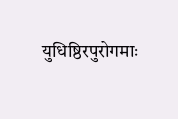युधिष्ठिरपुरोगमाः